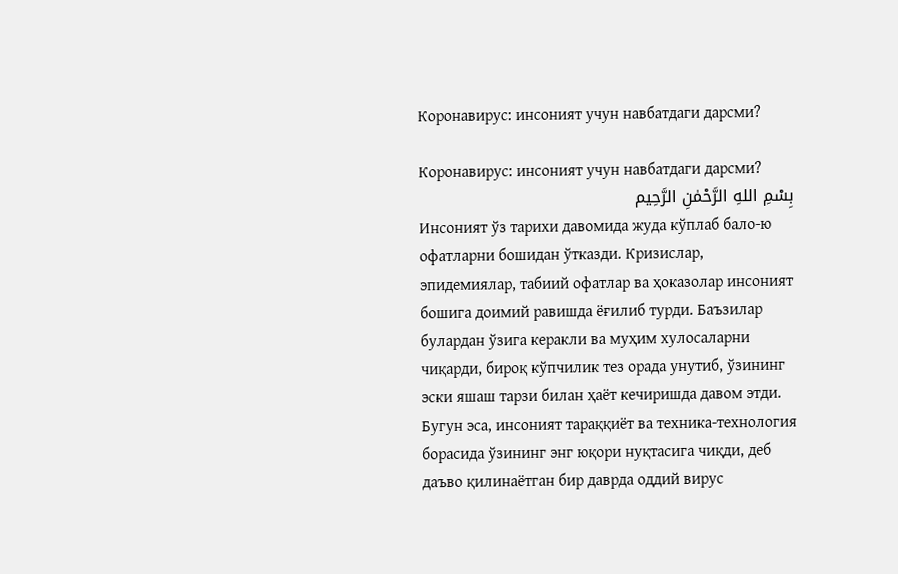Коронавирус: инсоният учун навбатдаги дарсми?

Коронавирус: инсоният учун навбатдаги дарсми?
بِسْمِ اللهِ الرَّحْمٰنِ الرَّحِيم
Инсоният ўз тарихи давомида жуда кўплаб бало-ю офатларни бошидан ўтказди. Кризислар, эпидемиялар, табиий офатлар ва ҳоказолар инсоният бошига доимий равишда ёғилиб турди. Баъзилар булардан ўзига керакли ва муҳим хулосаларни чиқарди, бироқ кўпчилик тез орада унутиб, ўзининг эски яшаш тарзи билан ҳаёт кечиришда давом этди. Бугун эса, инсоният тараққиёт ва техника-технология борасида ўзининг энг юқори нуқтасига чиқди, деб даъво қилинаётган бир даврда оддий вирус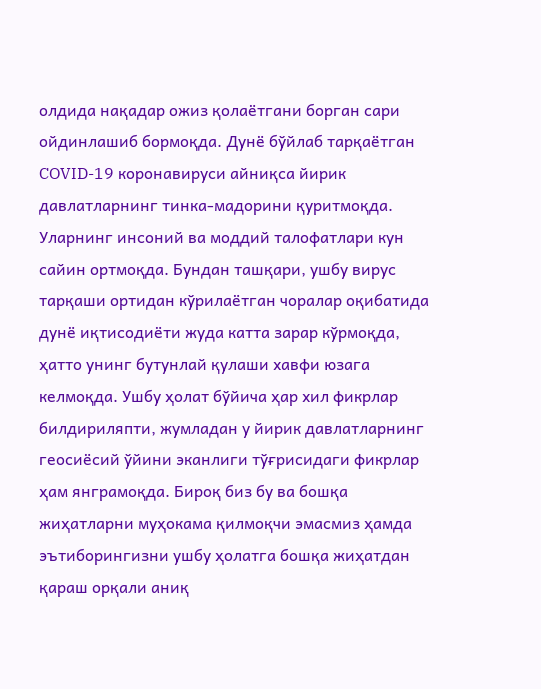олдида нақадар ожиз қолаётгани борган сари ойдинлашиб бормоқда. Дунё бўйлаб тарқаётган COVID-19 коронавируси айниқса йирик давлатларнинг тинка-мадорини қуритмоқда. Уларнинг инсоний ва моддий талофатлари кун сайин ортмоқда. Бундан ташқари, ушбу вирус тарқаши ортидан кўрилаётган чоралар оқибатида дунё иқтисодиёти жуда катта зарар кўрмоқда, ҳатто унинг бутунлай қулаши хавфи юзага келмоқда. Ушбу ҳолат бўйича ҳар хил фикрлар билдириляпти, жумладан у йирик давлатларнинг геосиёсий ўйини эканлиги тўғрисидаги фикрлар ҳам янграмоқда. Бироқ биз бу ва бошқа жиҳатларни муҳокама қилмоқчи эмасмиз ҳамда эътиборингизни ушбу ҳолатга бошқа жиҳатдан қараш орқали аниқ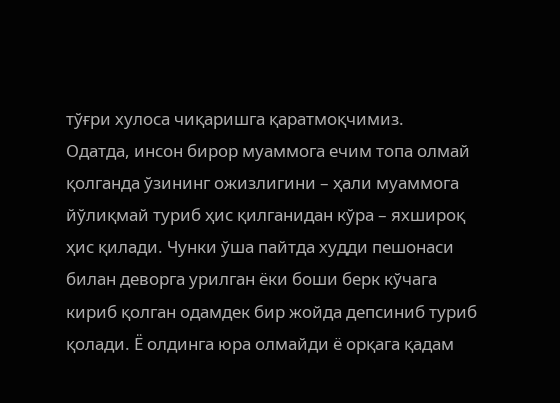тўғри хулоса чиқаришга қаратмоқчимиз.
Одатда, инсон бирор муаммога ечим топа олмай қолганда ўзининг ожизлигини – ҳали муаммога йўлиқмай туриб ҳис қилганидан кўра – яхшироқ ҳис қилади. Чунки ўша пайтда худди пешонаси билан деворга урилган ёки боши берк кўчага кириб қолган одамдек бир жойда депсиниб туриб қолади. Ё олдинга юра олмайди ё орқага қадам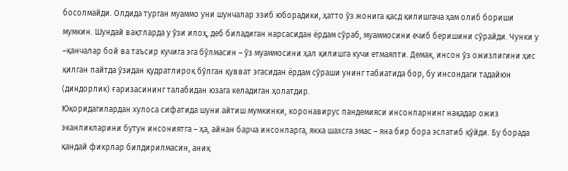босолмайди. Олдида турган муаммо уни шунчалар эзиб юборадики, ҳатто ўз жонига қасд қилишгача ҳам олиб бориши мумкин. Шундай вақтларда у ўзи илоҳ, деб биладиган нарсасидан ёрдам сўраб, муаммосини ечиб беришини сўрайди. Чунки у –қанчалар бой ва таъсир кучига эга бўлмасин – ўз муаммосини ҳал қилишга кучи етмаяпти. Демак, инсон ўз ожизлигини ҳис қилган пайтда ўзидан қудратлироқ бўлган қувват эгасидан ёрдам сўраши унинг табиатида бор, бу инсондаги тадайюн (диндорлик) ғаризасининг талабидан юзага келадиган ҳолатдир.
Юқоридагилардан хулоса сифатида шуни айтиш мумкинки, коронавирус пандемияси инсонларнинг нақадар ожиз эканликларини бутун инсониятга – ҳа, айнан барча инсонларга, якка шахсга эмас – яна бир бора эслатиб қўйди. Бу борада қандай фикрлар билдирилмасин, аниқ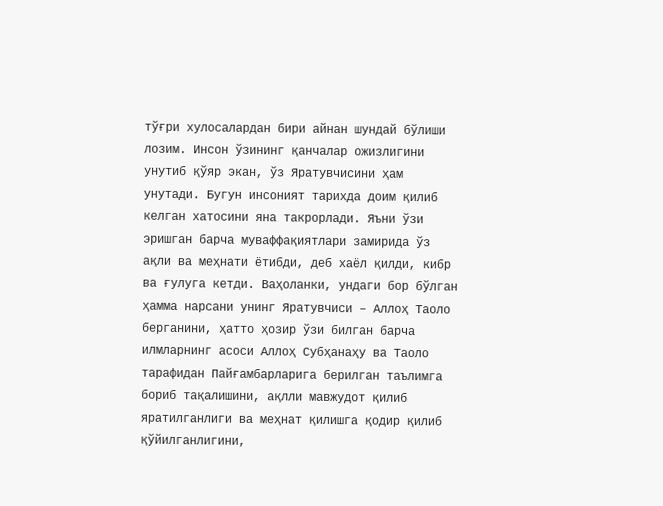тўғри хулосалардан бири айнан шундай бўлиши лозим. Инсон ўзининг қанчалар ожизлигини унутиб қўяр экан, ўз Яратувчисини ҳам унутади. Бугун инсоният тарихда доим қилиб келган хатосини яна такрорлади. Яъни ўзи эришган барча муваффақиятлари замирида ўз ақли ва меҳнати ётибди, деб хаёл қилди, кибр ва ғулуга кетди. Ваҳоланки, ундаги бор бўлган ҳамма нарсани унинг Яратувчиси – Аллоҳ Таоло берганини, ҳатто ҳозир ўзи билган барча илмларнинг асоси Аллоҳ Субҳанаҳу ва Таоло тарафидан Пайғамбарларига берилган таълимга бориб тақалишини, ақлли мавжудот қилиб яратилганлиги ва меҳнат қилишга қодир қилиб қўйилганлигини,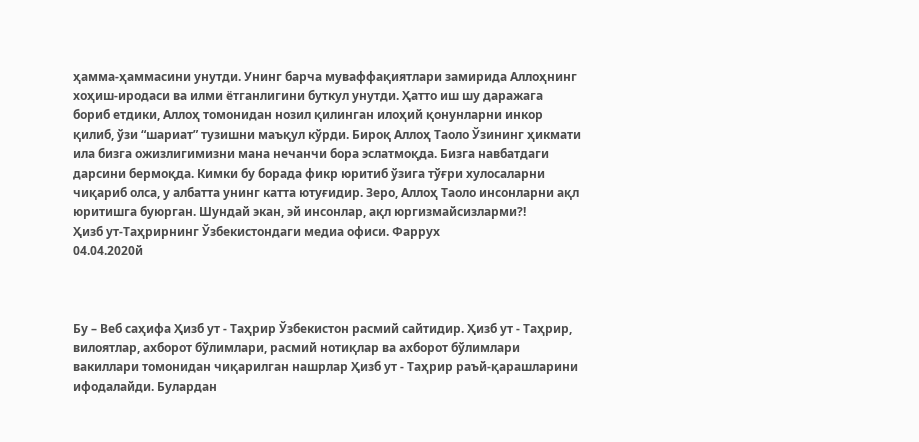ҳамма-ҳаммасини унутди. Унинг барча муваффақиятлари замирида Аллоҳнинг хоҳиш-иродаси ва илми ётганлигини буткул унутди. Ҳатто иш шу даражага бориб етдики, Аллоҳ томонидан нозил қилинган илоҳий қонунларни инкор қилиб, ўзи “шариат” тузишни маъқул кўрди. Бироқ Аллоҳ Таоло Ўзининг ҳикмати ила бизга ожизлигимизни мана нечанчи бора эслатмоқда. Бизга навбатдаги дарсини бермоқда. Кимки бу борада фикр юритиб ўзига тўғри хулосаларни чиқариб олса, у албатта унинг катта ютуғидир. Зеро, Аллоҳ Таоло инсонларни ақл юритишга буюрган. Шундай экан, эй инсонлар, ақл юргизмайсизларми?!
Ҳизб ут-Таҳрирнинг Ўзбекистондаги медиа офиси. Фаррух
04.04.2020й



Бу – Веб саҳифа Ҳизб ут - Таҳрир Ўзбекистон расмий сайтидир. Ҳизб ут - Таҳрир, вилоятлар, ахборот бўлимлари, расмий нотиқлар ва ахборот бўлимлари вакиллари томонидан чиқарилган нашрлар Ҳизб ут - Таҳрир раъй-қарашларини ифодалайди. Булардан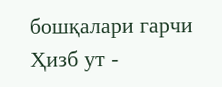бошқалари гарчи Ҳизб ут -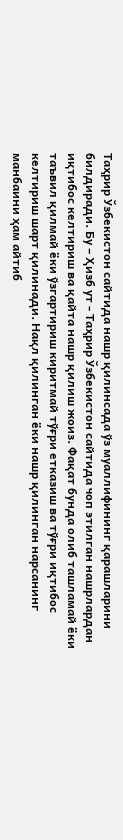Таҳрир Ўзбекистон сайтида нашр қилинсада ўз муаллифининг қарашларини билдиради. Бу – Ҳизб ут - Таҳрир Ўзбекистон сайтида чоп этилган нашрлардан иқтибос келтириш ва қайта нашр қилиш жоиз. Фақат бунда олиб ташламай ёки таъвил қилмай ёки ўзгартириш киритмай тўғри етказиш ва тўғри иқтибос келтириш шарт қилинади. Нақл қилинган ёки нашр қилинган нарсанинг манбаини ҳам айтиб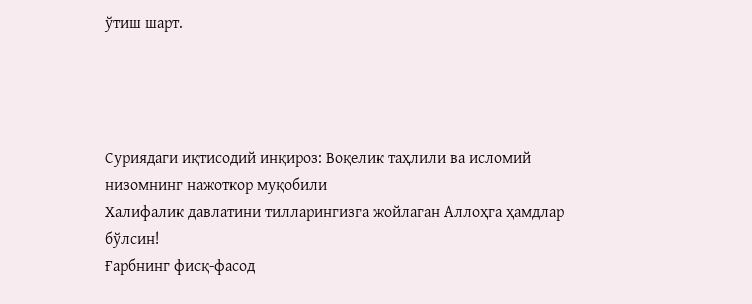ўтиш шарт.




Суриядаги иқтисодий инқироз: Воқелик таҳлили ва исломий низомнинг нажоткор муқобили
Халифалик давлатини тилларингизга жойлаган Аллоҳга ҳамдлар бўлсин!
Ғарбнинг фисқ-фасод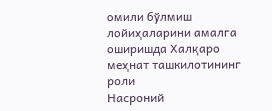омили бўлмиш лойиҳаларини амалга оширишда Халқаро меҳнат ташкилотининг роли
Насроний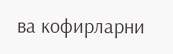ва кофирларни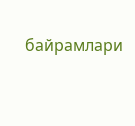байрамлари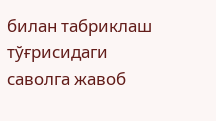билан табриклаш тўғрисидаги саволга жавоб